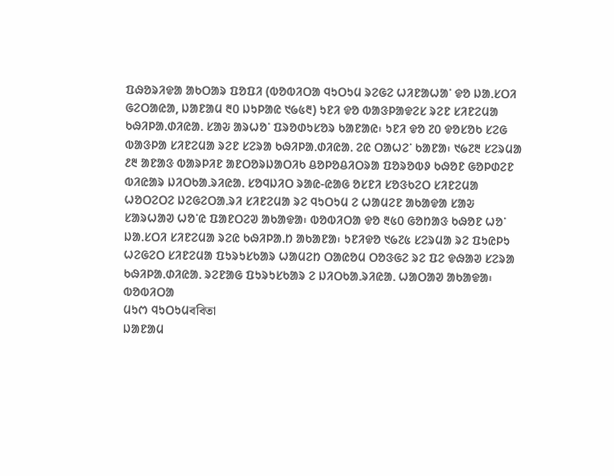ᱯᱷᱚᱨᱤᱫᱟ ᱟᱠᱛᱟᱨ ᱯᱚᱯᱤ (ᱵᱚᱵᱤᱛᱟ ᱧᱩᱛᱩᱢ ᱨᱮᱜᱮ ᱦᱤᱱᱟᱦᱟᱸ ᱫᱚ ᱡᱟᱹᱥᱛᱤ ᱜᱮᱛᱟᱭᱟ, ᱡᱟᱱᱟᱢ ᱓᱐ ᱡᱩᱞᱟᱭ ᱑᱙᱕᱓) ᱩᱱᱤ ᱫᱚ ᱵᱟᱝᱞᱟᱫᱮᱥ ᱨᱮᱱ ᱥᱤᱱᱮᱢᱟ ᱠᱷᱤᱞᱟᱹᱰᱤᱭᱟᱹ ᱥᱟᱶ ᱟᱨᱦᱚᱸ ᱯᱨᱚᱰᱩᱥᱚᱨ ᱠᱟᱱᱟᱭ᱾ ᱩᱱᱤ ᱫᱚ ᱗᱐ ᱫᱚᱥᱚᱠ ᱥᱮᱜ ᱵᱟᱝᱞᱟ ᱥᱤᱱᱮᱢᱟ ᱨᱮᱱ ᱥᱮᱨᱟ ᱠᱷᱤᱞᱟᱹᱰᱤᱭᱟᱹ ᱮᱭ ᱛᱟᱦᱮᱸ ᱠᱟᱱᱟ᱾ ᱑᱙᱗᱓ ᱥᱮᱨᱢᱟ ᱒᱓ ᱟᱱᱟᱝ ᱵᱟᱨᱞᱤᱱ ᱟᱱᱛᱚᱨᱡᱟᱛᱤᱠ ᱪᱚᱞᱚᱪᱤᱛᱨᱟ ᱯᱚᱨᱚᱵᱽ ᱠᱷᱚᱱ ᱜᱚᱞᱰᱮᱱ ᱵᱤᱭᱟᱨ ᱡᱤᱛᱠᱟᱹᱨᱤᱭᱟᱹ ᱥᱚᱧᱡᱤᱛ ᱨᱟᱭ-ᱭᱟᱜ ᱚᱥᱱᱤ ᱥᱚᱝᱠᱮᱛ ᱥᱤᱱᱮᱢᱟ ᱦᱚᱛᱮᱛᱮ ᱡᱮᱜᱮᱛᱟᱹᱨᱤ ᱥᱤᱱᱮᱢᱟ ᱨᱮ ᱧᱩᱛᱩᱢ ᱮ ᱦᱟᱢᱮᱱ ᱟᱠᱟᱫᱟ ᱥᱟᱶ ᱥᱟᱨᱦᱟᱣ ᱦᱚᱸᱭ ᱯᱟᱱᱛᱮᱣ ᱟᱠᱟᱫᱟ᱾ ᱵᱚᱵᱤᱛᱟ ᱫᱚ ᱓᱕᱐ ᱜᱚᱴᱟᱝ ᱠᱷᱚᱱ ᱦᱚᱸ ᱡᱟᱹᱥᱛᱤ ᱥᱤᱱᱮᱢᱟ ᱨᱮᱭ ᱠᱷᱤᱞᱟᱹᱴ ᱟᱠᱟᱱᱟ᱾ ᱩᱱᱤᱫᱚ ᱑᱙᱗᱕ ᱥᱮᱨᱢᱟ ᱨᱮ ᱯᱩᱭᱞᱩ ᱦᱮᱜᱮᱛ ᱥᱤᱱᱮᱢᱟ ᱯᱩᱨᱩᱥᱠᱟᱨ ᱦᱟᱢᱮᱴ ᱛᱟᱭᱚᱢ ᱛᱚᱝᱜᱮ ᱨᱮ ᱯᱮ ᱫᱷᱟᱣ ᱥᱮᱨᱟ ᱠᱷᱤᱞᱟᱹᱰᱤᱭᱟᱹ ᱨᱮᱱᱟᱜ ᱯᱩᱨᱩᱥᱠᱟᱨ ᱮ ᱡᱤᱛᱠᱟᱹᱨᱤᱭᱟᱹ ᱦᱟᱛᱟᱣ ᱟᱠᱟᱫᱟ᱾
ᱵᱚᱵᱤᱛᱟ
ᱢᱩᱬ ᱧᱩᱛᱩᱢববিতা
ᱡᱟᱱᱟᱢ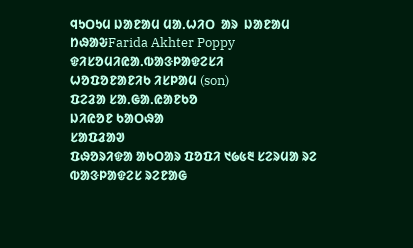ᱧᱩᱛᱩᱢ ᱡᱟᱱᱟᱢ ᱢᱟᱹᱦᱤᱛ  ᱟᱨ  ᱡᱟᱱᱟᱢ ᱴᱷᱟᱶFarida Akhter Poppy
ᱫᱤᱥᱚᱢᱤᱭᱟᱹᱵᱟᱝᱞᱟᱫᱮᱥᱤ
ᱦᱚᱯᱚᱱᱟᱱᱤᱠ ᱤᱥᱞᱟᱢ (son)
ᱯᱮᱲᱟ ᱥᱟᱹᱜᱟᱹᱭᱟᱱᱠᱚ
ᱡᱤᱭᱚᱱ ᱠᱟᱛᱷᱟ
ᱥᱟᱯᱲᱟᱣ
ᱯᱷᱚᱨᱤᱫᱟ ᱟᱠᱛᱟᱨ ᱯᱚᱯᱤ ᱑᱙᱕᱓ ᱥᱮᱨᱢᱟ ᱨᱮ ᱵᱟᱝᱞᱟᱫᱮᱥ ᱨᱮᱱᱟᱜ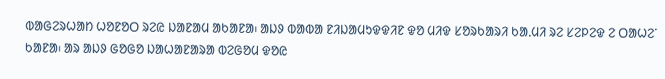ᱵᱟᱜᱮᱨᱦᱟᱴ ᱦᱚᱱᱚᱛ ᱨᱮᱭ ᱡᱟᱱᱟᱢ ᱟᱠᱟᱱᱟ᱾ ᱟᱡᱽ ᱵᱟᱵᱟ ᱱᱤᱡᱟᱢᱩᱫᱫᱤᱱ ᱫᱚ ᱢᱤᱫ ᱥᱚᱨᱠᱟᱨᱤ ᱠᱟᱹᱢᱤ ᱨᱮ ᱥᱮᱞᱮᱫ ᱮ ᱛᱟᱦᱮᱸ ᱠᱟᱱᱟ᱾ ᱟᱨ ᱟᱡᱽ ᱜᱚᱜᱚ ᱡᱟᱦᱟᱱᱟᱨᱟ ᱵᱮᱜᱚᱢ ᱫᱚᱭ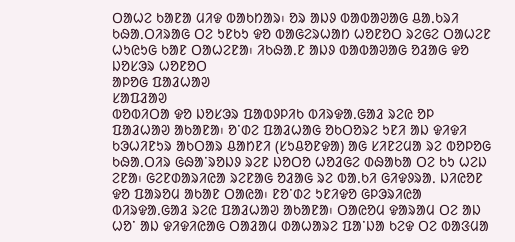ᱛᱟᱦᱮ ᱠᱟᱱᱟ ᱢᱤᱫ ᱵᱟᱠᱴᱟᱨ᱾ ᱚᱨ ᱟᱡᱽ ᱵᱟᱵᱟᱣᱟᱜ ᱪᱟᱹᱠᱨᱤ ᱠᱷᱟᱹᱛᱤᱨᱟᱜ ᱛᱮ ᱩᱱᱠᱩ ᱫᱚ ᱵᱟᱜᱮᱨᱦᱟᱴ ᱦᱚᱱᱚᱛ ᱨᱮᱜᱮ ᱛᱟᱦᱮᱱ ᱦᱩᱭᱩᱜ ᱠᱟᱱ ᱛᱟᱦᱮᱱᱟ᱾ ᱤᱠᱷᱟᱹᱱ ᱟᱡᱽ ᱵᱟᱵᱟᱣᱟᱜ ᱚᱲᱟᱜ ᱫᱚ ᱡᱚᱥᱳᱨ ᱦᱚᱱᱚᱛ
ᱟᱞᱚᱜ ᱯᱟᱲᱦᱟᱣ
ᱥᱟᱯᱲᱟᱣ
ᱵᱚᱵᱤᱛᱟ ᱫᱚ ᱡᱚᱥᱳᱨ ᱯᱟᱵᱽᱞᱤᱠ ᱵᱤᱨᱫᱟᱹᱜᱟᱲ ᱨᱮᱭ ᱚᱞ ᱯᱟᱲᱦᱟᱣ ᱟᱠᱟᱱᱟ᱾ ᱚᱸᱰᱮ ᱯᱟᱲᱦᱟᱜ ᱚᱠᱛᱚᱨᱮ ᱩᱱᱤ ᱟᱡ ᱫᱤᱫᱤ ᱠᱳᱦᱤᱱᱩᱨ ᱟᱠᱛᱟᱨ ᱪᱟᱴᱱᱤ (ᱥᱩᱪᱚᱱᱫᱟ) ᱟᱜ ᱥᱤᱱᱮᱢᱟ ᱨᱮ ᱵᱚᱞᱚᱜ ᱠᱷᱟᱹᱛᱤᱨ ᱜᱷᱟᱸᱨᱚᱡᱽ ᱨᱮᱱ ᱡᱚᱛᱚ ᱦᱚᱲᱜᱮ ᱰᱷᱟᱠᱟ ᱛᱮ ᱠᱩ ᱦᱮᱡ ᱮᱱᱟ᱾ ᱜᱮᱱᱰᱟᱨᱤᱭᱟ ᱨᱮᱱᱟᱜ ᱚᱲᱟᱜ ᱨᱮ ᱵᱟᱹᱠᱤ ᱜᱤᱫᱽᱨᱟᱹ ᱡᱤᱭᱚᱱ ᱫᱚ ᱯᱟᱨᱚᱢ ᱟᱠᱟᱱ ᱛᱟᱭᱟ᱾ ᱱᱚᱸᱰᱮ ᱩᱱᱤᱫᱚ ᱜᱞᱳᱨᱤᱭᱟ ᱵᱤᱨᱫᱟᱹᱜᱟᱲ ᱨᱮᱭ ᱯᱟᱲᱦᱟᱣ ᱟᱠᱟᱱᱟ᱾ ᱛᱟᱭᱚᱢ ᱫᱟᱨᱟᱢ ᱛᱮ ᱟᱡ ᱦᱚᱸ ᱟᱡ ᱫᱤᱫᱤᱭᱟᱜ ᱛᱟᱲᱟᱢ ᱰᱟᱦᱟᱨᱮ ᱯᱟᱸᱡᱟ ᱠᱮᱫ ᱛᱮ ᱵᱟᱝᱢᱟ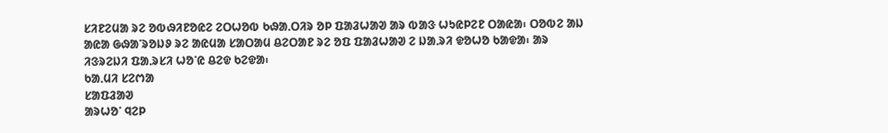ᱥᱤᱱᱮᱢᱟ ᱨᱮ ᱚᱵᱷᱤᱱᱚᱭᱮ ᱮᱛᱦᱚᱵ ᱠᱷᱟᱹᱛᱤᱨ ᱚᱞ ᱯᱟᱲᱦᱟᱣ ᱟᱨ ᱵᱟᱝ ᱦᱩᱭᱞᱮᱱ ᱛᱟᱭᱟ᱾ ᱛᱚᱵᱮ ᱟᱡ ᱟᱭᱟ ᱜᱷᱟᱸᱨᱚᱡᱽ ᱨᱮ ᱟᱭᱢᱟ ᱥᱟᱛᱟᱢ ᱪᱮᱛᱟᱱ ᱨᱮ ᱚᱯ ᱯᱟᱲᱦᱟᱣ ᱮ ᱡᱟᱹᱨᱤ ᱫᱚᱦᱚ ᱠᱟᱫᱟ᱾ ᱟᱨ ᱤᱝᱨᱮᱡᱤ ᱯᱟᱹᱨᱥᱤ ᱦᱚᱸᱭ ᱪᱮᱫ ᱠᱮᱫᱟ᱾
ᱠᱟᱹᱢᱤ ᱥᱮᱬᱟ
ᱥᱟᱯᱲᱟᱣ
ᱟᱨᱦᱚᱸ ᱧᱮᱞ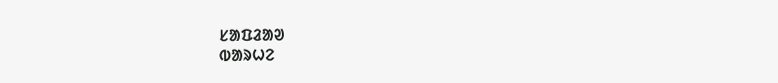ᱥᱟᱯᱲᱟᱣ
ᱵᱟᱨᱦᱮ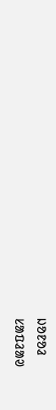ᱡᱚᱱᱚᱲ
ᱥᱟᱯᱲᱟᱣ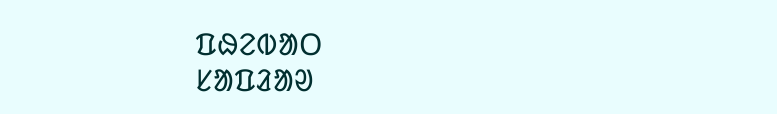ᱯᱷᱮᱵᱟᱛ
ᱥᱟᱯᱲᱟᱣ